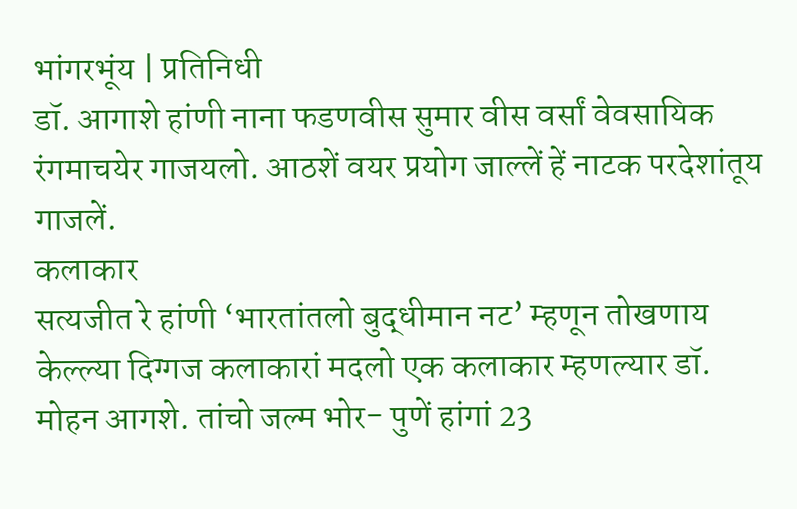भांगरभूंय | प्रतिनिधी
डॉ. आगाशे हांणी नाना फडणवीस सुमार वीस वर्सां वेवसायिक रंगमाचयेर गाजयलो. आठशें वयर प्रयोग जाल्लें हें नाटक परदेशांतूय गाजलें.
कलाकार
सत्यजीत रे हांणी ‘भारतांतलो बुद्धीमान नट’ म्हणून तोखणाय केल्ल्या दिग्गज कलाकारां मदलो एक कलाकार म्हणल्यार डॉ. मोहन आगशे. तांचो जल्म भोर- पुणें हांगां 23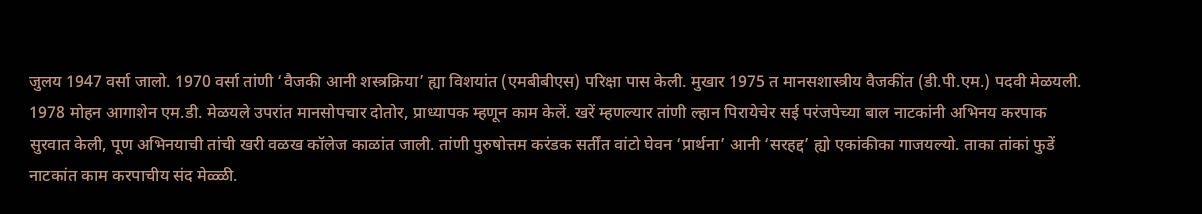जुलय 1947 वर्सा जालो. 1970 वर्सा तांणी ‘वैजकी आनी शस्त्रक्रिया’ ह्या विशयांत (एमबीबीएस) परिक्षा पास केली. मुखार 1975 त मानसशास्त्रीय वैजकींत (डी.पी.एम.) पदवी मेळयली. 1978 मोहन आगाशेन एम.डी. मेळयले उपरांत मानसोपचार दोतोर, प्राध्यापक म्हणून काम केलें. खरें म्हणल्यार तांणी ल्हान पिरायेचेर सई परंजपेच्या बाल नाटकांनी अभिनय करपाक सुरवात केली, पूण अभिनयाची तांची खरी वळख कॉलेज काळांत जाली. तांणी पुरुषोत्तम करंडक सर्तींत वांटो घेवन ‘प्रार्थना’ आनी ‘सरहद्द’ ह्यो एकांकीका गाजयल्यो. ताका तांकां फुडें नाटकांत काम करपाचीय संद मेळ्ळी.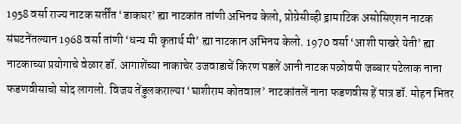1958 वर्सा राज्य नाटक सर्तींत ‘डाकघर’ ह्या नाटकांत तांणी अभिनय केलो, प्रोग्रेसीव्ही ड्रामाटिक असोसिएशन नाटक संघटनेंतल्यान 1968 वर्सा तांणी ‘धन्य मी कृतार्थ मी’ ह्या नाटकान अभिनय केलो. 1970 वर्सा ‘आशी पाखरे येती’ ह्या नाटकाच्या प्रयोगाचे वेळार डॉ. आगाशेंच्या नाकाचेर उजवाडाचें किरण पडलें आनी नाटक पळोवपी जब्बार पटेलाक नाना फडणवीसाचो सोद लागलो. विजय तेंडुलकराल्या ‘घाशीराम कोतवाल’ नाटकांतलें नाना फडणवीस हें पात्र डॉ. मोहन भितर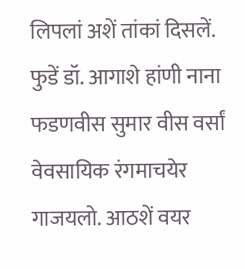लिपलां अशें तांकां दिसलें.
फुडें डॉ. आगाशे हांणी नाना फडणवीस सुमार वीस वर्सां वेवसायिक रंगमाचयेर गाजयलो. आठशें वयर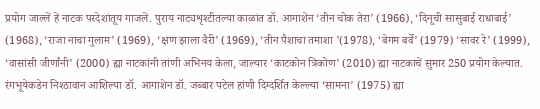प्रयोग जाल्लें हें नाटक परदेशांतूय गाजलें. पुराय नाट्यशृश्टींतल्या काळांत डॉ. आगाशेंन ‘तीन चोक तेरा’ (1966), ‘दिनूची सासुबाई राधाबाई’ (1968), ‘राजा नाचा गुलाम’ (1969), ‘क्षण झाला वैरी’ (1969), ‘तीन पैशाचा तमाशा ’(1978), ‘बेगम बर्वे’ (1979) ‘सावर रे’ (1999), ‘वासांसी जीर्णांनी’ (2000) ह्या नाटकांनी तांणी अभिनय केला, जाल्यार ‘काटकोन त्रिकोण’ (2010) ह्या नाटकाचें सुमार 250 प्रयोग केल्यात.
रंगभूयेकडेन निश्ठावान आशिल्या डॉ. आगाशेन डॉ. जब्बार पटेल हांणी दिग्दर्शित केल्ल्या ‘सामना’ (1975) ह्या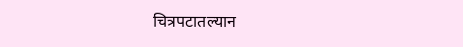चित्रपटातल्यान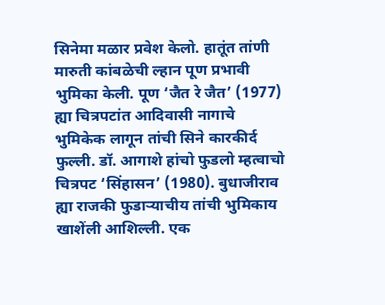सिनेमा मळार प्रवेश केलो. हातूंत तांणी मारुती कांबळेची ल्हान पूण प्रभावी भुमिका केली. पूण ‘जैत रे जैत’ (1977) ह्या चित्रपटांत आदिवासी नागाचे भुमिकेक लागून तांची सिने कारकीर्द फुल्ली. डॉ. आगाशे हांचो फुडलो म्हत्वाचो चित्रपट ‘सिंहासन’ (1980). बुधाजीराव ह्या राजकी फुडाऱ्याचीय तांची भुमिकाय खाशेंली आशिल्ली. एक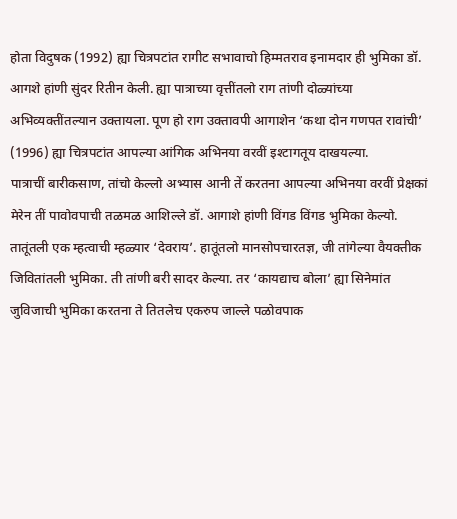होता विदुषक (1992) ह्या चित्रपटांत रागीट सभावाचो हिम्मतराव इनामदार ही भुमिका डॉ. आगशे हांणी सुंदर रितीन केली. ह्या पात्राच्या वृत्तींतलो राग तांणी दोळ्यांच्या अभिव्यक्तींतल्यान उक्तायला. पूण हो राग उक्तावपी आगाशेन ‘कथा दोन गणपत रावांची’ (1996) ह्या चित्रपटांत आपल्या आंगिक अभिनया वरवीं इश्टागतूय दाखयल्या.
पात्राचीं बारीकसाण, तांचो केल्लो अभ्यास आनी तें करतना आपल्या अभिनया वरवीं प्रेक्षकां मेरेन तीं पावोवपाची तळमळ आशिल्ले डॉ. आगाशे हांणी विंगड विंगड भुमिका केल्यो. तातूंतली एक म्हत्वाची म्हळ्यार ‘देवराय’. हातूंतलो मानसोपचारतज्ञ, जी तांगेल्या वैयक्तीक जिवितांतली भुमिका. ती तांणी बरी सादर केल्या. तर ‘कायद्याच बोला’ ह्या सिनेमांत जुविजाची भुमिका करतना ते तितलेच एकरुप जाल्ले पळोवपाक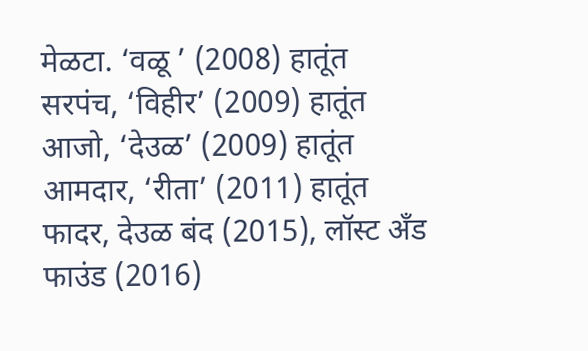मेळटा. ‘वळू ’ (2008) हातूंत सरपंच, ‘विहीर’ (2009) हातूंत आजो, ‘देउळ’ (2009) हातूंत आमदार, ‘रीता’ (2011) हातूंत फादर, देउळ बंद (2015), लॉस्ट अँड फाउंड (2016)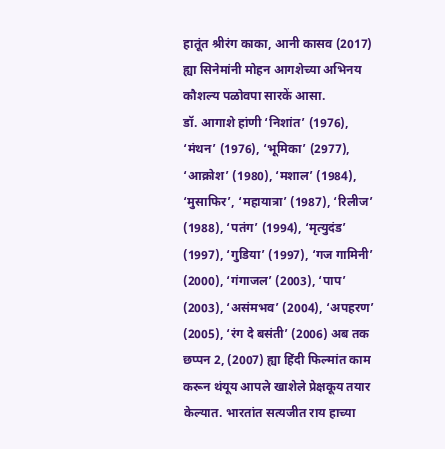हातूंत श्रीरंग काका, आनी कासव (2017) ह्या सिनेमांनी मोहन आगशेच्या अभिनय कौशल्य पळोवपा सारकें आसा.
डॉ. आगाशे हांणी ‘निशांत’ (1976), ‘मंथन’ (1976), ‘भूमिका’ (2977), ‘आक्रोश’ (1980), ‘मशाल’ (1984), ‘मुसाफिर’, ‘महायात्रा’ (1987), ‘रिलीज’ (1988), ‘पतंग’ (1994), ‘मृत्युदंड’ (1997), ‘गुडिया’ (1997), ‘गज गामिनी’ (2000), ‘गंगाजल’ (2003), ‘पाप’ (2003), ‘असंमभव’ (2004), ‘अपहरण’ (2005), ‘रंग दे बसंती’ (2006) अब तक छप्पन 2, (2007) ह्या हिंदी फिल्मांत काम करून थंयूय आपले खाशेले प्रेक्षकूय तयार केल्यात. भारतांत सत्यजीत राय हाच्या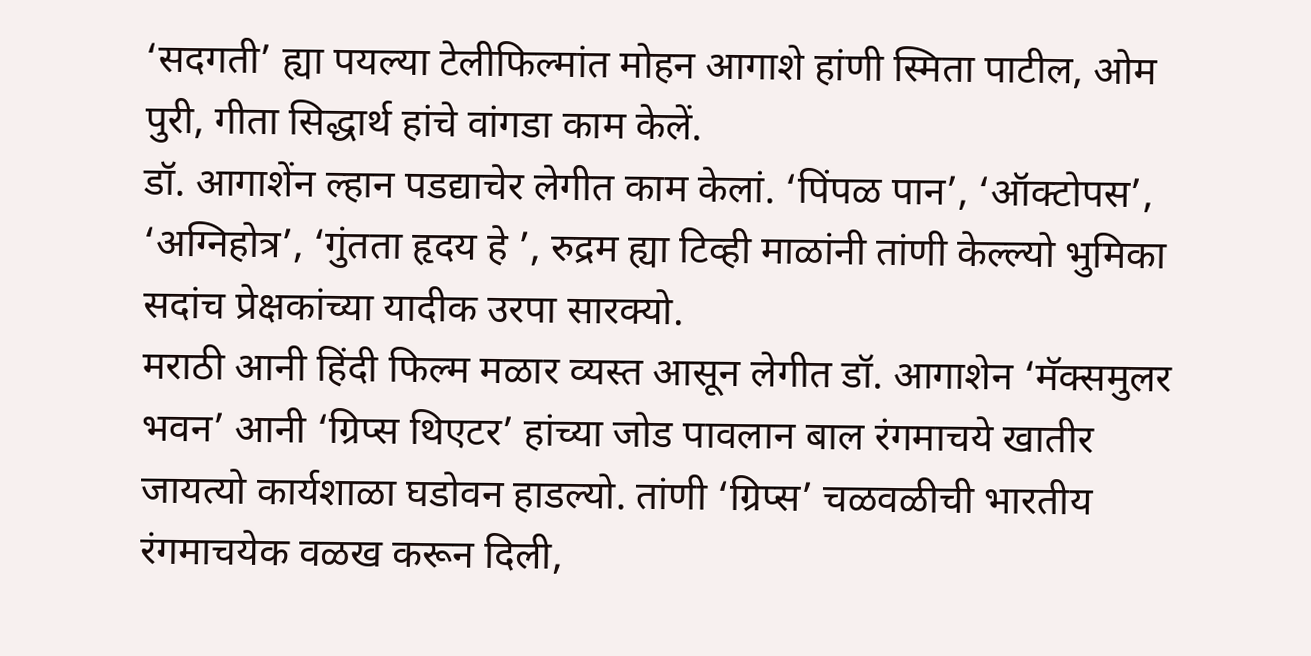‘सदगती’ ह्या पयल्या टेलीफिल्मांत मोहन आगाशे हांणी स्मिता पाटील, ओम पुरी, गीता सिद्धार्थ हांचे वांगडा काम केलें.
डॉ. आगाशेंन ल्हान पडद्याचेर लेगीत काम केलां. ‘पिंपळ पान’, ‘ऑक्टोपस’, ‘अग्निहोत्र’, ‘गुंतता हृदय हे ’, रुद्रम ह्या टिव्ही माळांनी तांणी केल्ल्यो भुमिका सदांच प्रेक्षकांच्या यादीक उरपा सारक्यो.
मराठी आनी हिंदी फिल्म मळार व्यस्त आसून लेगीत डॉ. आगाशेन ‘मॅक्समुलर भवन’ आनी ‘ग्रिप्स थिएटर’ हांच्या जोड पावलान बाल रंगमाचये खातीर जायत्यो कार्यशाळा घडोवन हाडल्यो. तांणी ‘ग्रिप्स’ चळवळीची भारतीय रंगमाचयेक वळख करून दिली,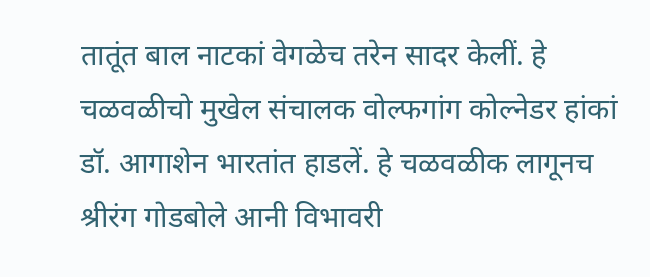तातूंत बाल नाटकां वेगळेच तरेन सादर केलीं. हे चळवळीचो मुखेल संचालक वोल्फगांग कोल्नेडर हांकां डॉ. आगाशेन भारतांत हाडलें. हे चळवळीक लागूनच श्रीरंग गोडबोले आनी विभावरी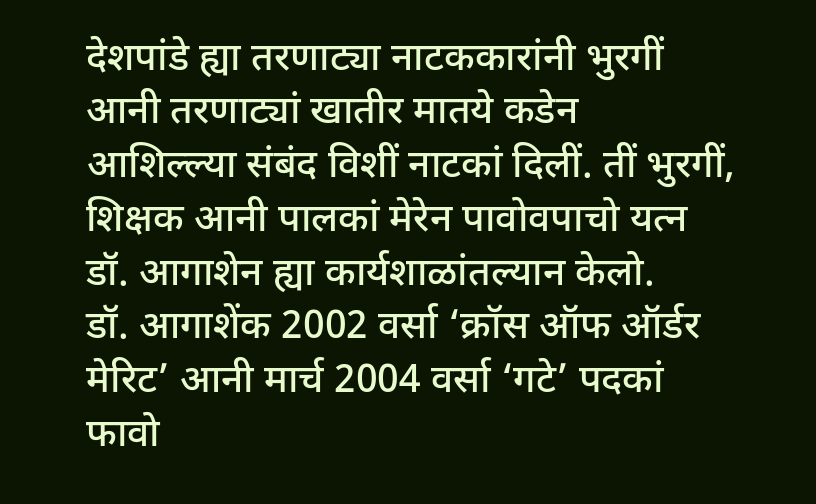देशपांडे ह्या तरणाट्या नाटककारांनी भुरगीं आनी तरणाट्यां खातीर मातये कडेन आशिल्ल्या संबंद विशीं नाटकां दिलीं. तीं भुरगीं, शिक्षक आनी पालकां मेरेन पावोवपाचो यत्न डॉ. आगाशेन ह्या कार्यशाळांतल्यान केलो.
डॉ. आगाशेंक 2002 वर्सा ‘क्रॉस ऑफ ऑर्डर मेरिट’ आनी मार्च 2004 वर्सा ‘गटे’ पदकां फावो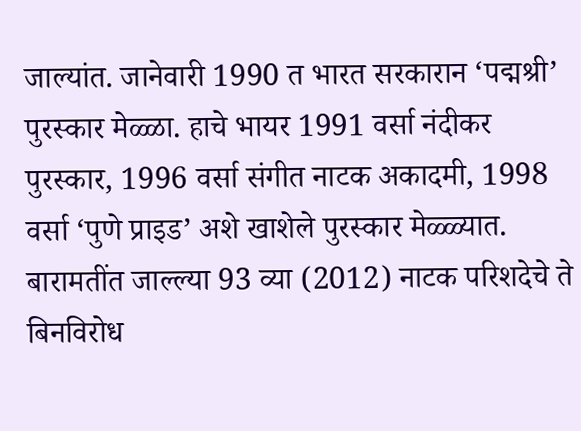जाल्यांत. जानेवारी 1990 त भारत सरकारान ‘पद्मश्री’ पुरस्कार मेळ्ळा. हाचे भायर 1991 वर्सा नंदीकर पुरस्कार, 1996 वर्सा संगीत नाटक अकादमी, 1998 वर्सा ‘पुणे प्राइड’ अशे खाशेले पुरस्कार मेळ्ळ्यात. बारामतींत जाल्ल्या 93 व्या (2012) नाटक परिशदेचे ते बिनविरोध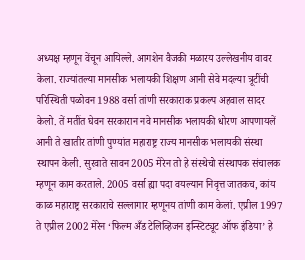अध्यक्ष म्हणून वेंचून आयिल्ले. आगशेन वैजकी मळारय उल्लेखनीय वावर केला. राज्यांतल्या मानसीक भलायकी शिक्षण आनी सेवे मदल्या त्रूटींची परिस्थिती पळोवन 1988 वर्सा तांणी सरकाराक प्रकल्प अहवाल सादर केलो. तें मतींत घेवन सरकारान नवे मानसीक भलायकी धोरण आपणायलें आनी ते खातीर तांणी पुण्यांत महाराष्ट्र राज्य मानसीक भलायकी संस्था स्थापन केली. सुरवाते सावन 2005 मेरेन तो हे संस्थेचो संस्थापक संचालक म्हणून काम करताले. 2005 वर्सा ह्या पदा वयल्यान निवृत्त जातकच, कांय काळ महाराष्ट्र सरकाराचे सल्लागार म्हणूनय तांणी काम केलां. एप्रील 1997 ते एप्रील 2002 मेरेन ‘फिल्म अँड टेलिव्हिजन इन्स्टिट्यूट ऑफ इंडिया’ हे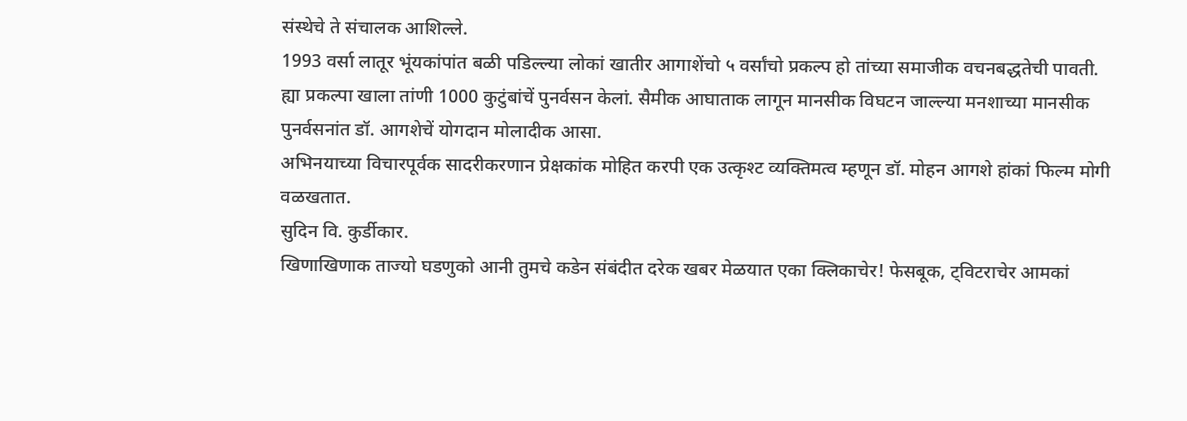संस्थेचे ते संचालक आशिल्ले.
1993 वर्सा लातूर भूंयकांपांत बळी पडिल्ल्या लोकां खातीर आगाशेंचो ५ वर्सांचो प्रकल्प हो तांच्या समाजीक वचनबद्धतेची पावती.
ह्या प्रकल्पा खाला तांणी 1000 कुटुंबांचें पुनर्वसन केलां. सैमीक आघाताक लागून मानसीक विघटन जाल्ल्या मनशाच्या मानसीक पुनर्वसनांत डॉ. आगशेचें योगदान मोलादीक आसा.
अभिनयाच्या विचारपूर्वक सादरीकरणान प्रेक्षकांक मोहित करपी एक उत्कृश्ट व्यक्तिमत्व म्हणून डॉ. मोहन आगशे हांकां फिल्म मोगी वळखतात.
सुदिन वि. कुर्डीकार.
खिणाखिणाक ताज्यो घडणुको आनी तुमचे कडेन संबंदीत दरेक खबर मेळयात एका क्लिकाचेर! फेसबूक, ट्विटराचेर आमकां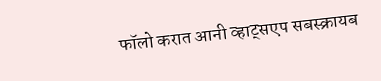फॉलो करात आनी व्हाट्सएप सबस्क्रायब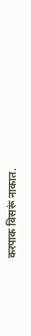करपाक विसरूं नाकात.